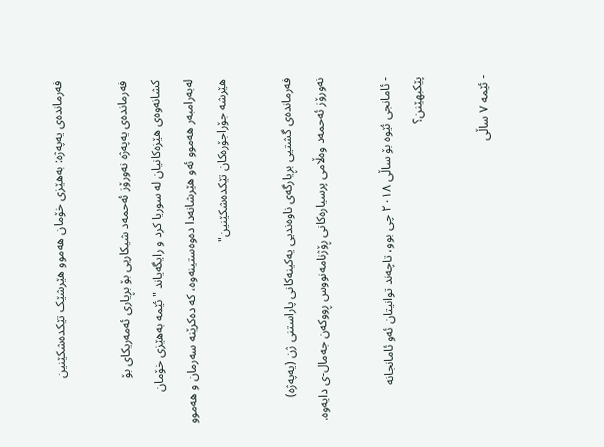فەرماندەی یەپەژە: بەهێزی خۆمان هەموو هێرشێک تێکدەشکێنین

فەرماندەی یەپەژە نەورۆز ئەحمەد شیکاریى بۆ بڕیاری ئەمەریکای بۆ کشانەوەی هێزەکانیان لە سوریا کرد و رایگەیاند "ئێمە بەهێزی خۆمان لەبەرامبەر هەموو ئەو هێرشانەدا دەوەستینەوە، کە دەکرێنە سەرمان و هەموو هێرشە جۆراجۆرەکان تێکدەشکێنین"

فەرماندەی گشتیی بڕیارگەی ناوەندیی یەکینەکانی پاراستنی ژن (یەپەژە) نەورۆز ئەحمەد وەڵامی پرسیارەکانی ڕۆژنامەنووس ڕووکەن جەمال-ی دایەوە.

- ئامانجی ئێوە بۆ ساڵی ٢٠١٨ چی بوو، تاچەند توانیتان ئەو ئامانجانە پێکبهێنن؟

- ئێمە ٧ ساڵی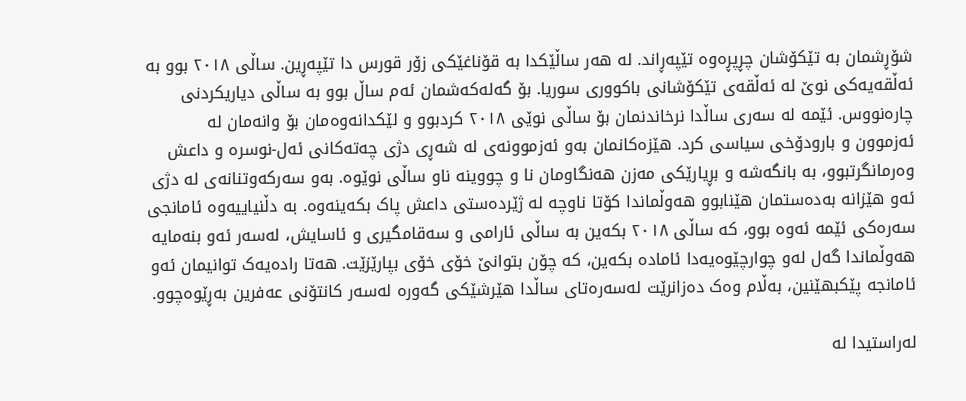شۆڕشمان بە تێکۆشان چڕپڕەوە تێپەڕاند. لە هەر ساڵێکدا بە قۆناغێکی زۆر قورس دا تێپەڕین. ساڵی ٢٠١٨ بوو بە ئەڵقەیەکی نوێ لە ئەڵقەی تێکۆشانی باکووری سوریا. بۆ گەلەکەشمان ئەم ساڵ بوو بە ساڵی دیاریکردنی چارەنووس. ئێمە لە سەری ساڵدا نرخاندنمان بۆ ساڵی نوێی ٢٠١٨ کردبوو و لێکدانەوەمان بۆ وانەمان لە ئەزموون و بارودۆخی سیاسی کرد. هێزەکانمان بەو ئەزموونەی لە شەڕی دژی چەتەکانی ئەل-نوسرە و داعش وەرمانگرتبوو، بە بانگەشە و بڕیارێکی مەزن هەنگاومان نا و چووینە ناو ساڵی نوێوە. بەو سەرکەوتنانەی لە دژی ئەو هێزانە بەدەستمان هێنابوو هەوڵماندا کۆتا ناوچە لە ژێردەستی داعش پاک بکەینەوە. بە دڵنیاییەوە ئامانجی سەرەکی ئێمە ئەوە بوو، کە ساڵی ٢٠١٨ بکەین بە ساڵی ئارامی و سەقامگیری و ئاسایش، لەسەر ئەو بنەمایە هەوڵماندا گەل لەو چوارچێوەیەدا ئامادە بکەین، کە چۆن بتوانێ خۆی خۆی بپارێزێت. هەتا رادەیەک توانیمان ئەو ئامانجە پێکبهێنین، بەڵام وەک دەزانرێت لەسەرەتای ساڵدا هێرشێکی گەورە لەسەر کانتۆنی عەفرین بەڕێوەچوو.

لەراستیدا لە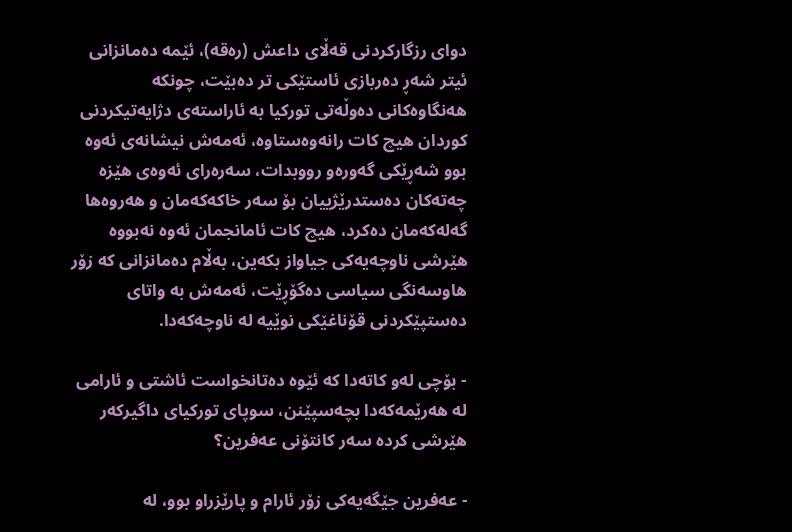دوای رزگارکردنی قەڵای داعش (رەقە)، ئێمە دەمانزانی ئیتر شەڕ دەربازی ئاستێکی تر دەبێت، چونکە هەنگاوەکانی دەوڵەتی تورکیا بە ئاراستەی دژایەتیکردنی کوردان هیچ کات رانەوەستاوە، ئەمەش نیشانەی ئەوە بوو شەڕێکی گەورەو رووبدات، سەرەرای ئەوەی هێزە چەتەکان دەستدرێژییان بۆ سەر خاکەکەمان و هەروەها گەلەکەمان دەکرد، هیچ کات ئامانجمان ئەوە نەبووە هێرشی ناوچەیەکی جیاواز بکەین، بەڵام دەمانزانی کە زۆر هاوسەنگی سیاسی دەگۆڕێت، ئەمەش بە واتای دەستپێکردنی قۆناغێکی نوێیە لە ناوچەکەدا.

- بۆچی لەو کاتەدا کە ئێوە دەتانخواست ئاشتی و ئارامی لە هەرێمەکەدا بچەسپێنن، سوپای تورکیای داگیرکەر هێرشی کردە سەر کانتۆنی عەفرین؟

- عەفرین جێگەیەکی زۆر ئارام و پارێزراو بوو، لە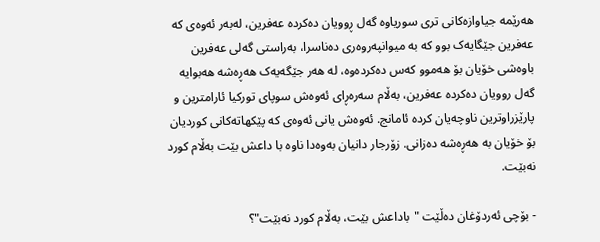هەرێمە جیاوازەکانی تری سوریاوە گەل ڕوویان دەکردە عەفرین، لەبەر ئەوەی کە عەفرین جێگایەک بوو کە بە میوانپەروەری دەناسرا، بەراستی گەلی عەفرین باوەشی خۆیان بۆ هەموو کەس دەکردەوە، لە هەر جێگەیەک هەڕەشە هەبوایە گەل روویان دەکردە عەفرین، بەڵام سەرەڕای ئەوەش سوپای تورکیا ئارامترین و پارێزراوترین ناوچەیان کردە ئامانج. ئەوەش یانی ئەوەى کە پێکهاتەکانی کوردیان بۆ خۆیان بە هەڕەشە دەزانی. زۆرجار دانیان بەوەدا ناوە با داعش بێت بەڵام کورد نەبێت.

- بۆچی ئەردۆغان دەڵێت "باداعش بێت، بەڵام کورد نەبێت"؟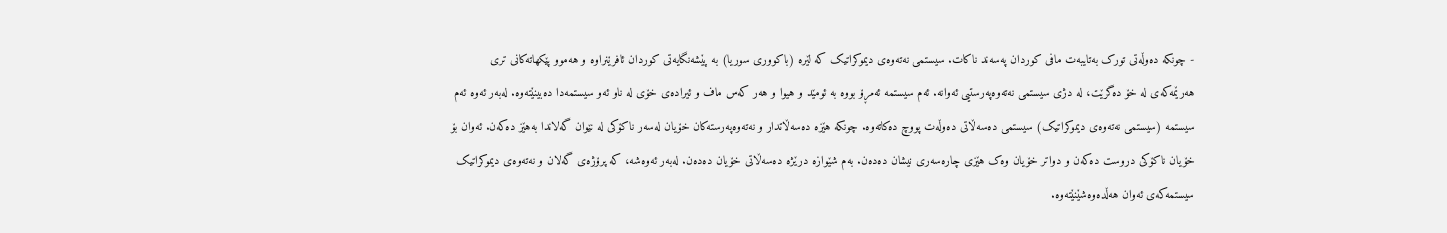- چونکە دەوڵەتی تورک بەتایبەت مافی کوردان پەسەند ناکات. سیستمی نەتەوەی دیموکراتیک کە لێرە (باکووری سوریا) بە پێشەنگایەتی کوردان ئافرێنراوە و هەموو پێکهاتەکانی تری هەرێمەکەی لە خۆ دەگرێت، لە دژی سیستمی نەتەوەپەرستیی ئەوانە. ئەم سیستمە ئەمڕۆ بووە بە ئومێد و هیوا و هەر کەس ماف و ئیرادەی خۆی لە ناو ئەو سیستمەدا دەبینێتەوە. لەبەر ئەوە ئەم سیستمە (سیستمی نەتەوەی دیموکراتیک) سیستمی دەسەڵاتی دەوڵەت پووچ دەکاتەوە. چونکە هێزە دەسەڵاتدار و نەتەوەپەرستەکان خۆیان لەسەر ناکۆکی لە نێوان گەلاندا بەهێز دەکەن. ئەوان بۆ خۆیان ناکۆکی دروست دەکەن و دواتر خۆیان وەک هێزی چارەسەری نیشان دەدەن. بەم شێوازە درێژە دەسەڵاتی خۆیان دەدەن. لەبەر ئەوەشە، کە پرۆژەی گەلان و نەتەوەی دیموکراتیک سیستمەکەی ئەوان هەڵدەوەشێنێتەوە.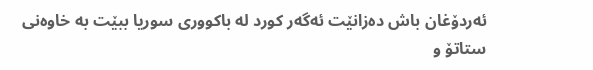ئەردۆغان باش دەزانێت ئەگەر کورد لە باکووری سوریا ببێت بە خاوەنی ستاتۆ و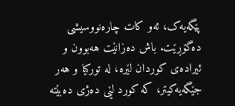پێگەیەک، ئەو کات چارەنووسیشی دەگۆڕێت. باش دەزانێت هەبوون و ئیرادەی کوردان لێرە، لە تورکیا و هەر جێگەیەکیتر، کە کورد لێی دەژی دەبێتە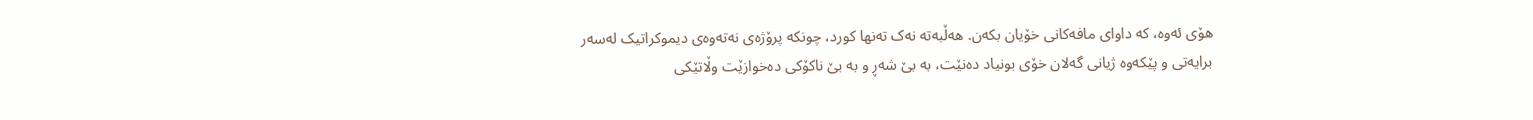هۆی ئەوە، کە داوای مافەکانی خۆیان بکەن. هەڵبەتە نەک تەنها کورد، چونکە پرۆژەی نەتەوەی دیموکراتیک لەسەر برایەتی و پێکەوە ژیانی گەلان خۆی بونیاد دەنێت، بە بێ شەڕ و بە بێ ناکۆکی دەخوازێت وڵاتێکی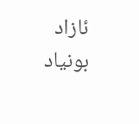ئازاد بونیاد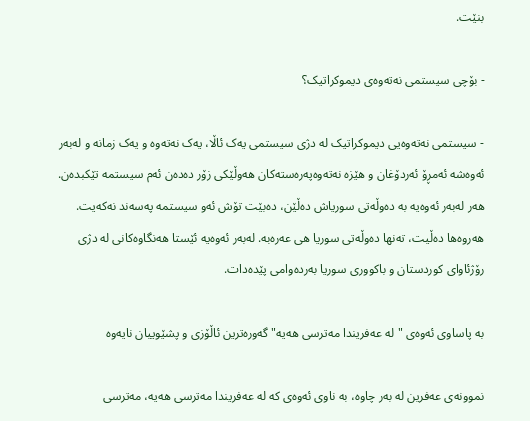بنێت.

- بۆچی سیستمی نەتەوەی دیموکراتیک؟

- سیستمی نەتەوەیی دیموکراتیک لە دژی سیستمی یەک ئاڵا، یەک نەتەوە و یەک زمانە و لەبەر ئەوەشە ئەمڕۆ ئەردۆغان و هێزە نەتەوەپەرەستەکان هەوڵێکی زۆر دەدەن ئەم سیستمە تێکبدەن. هەر لەبەر ئەوەیە بە دەوڵەتی سوریاش دەڵێن، دەبێت تۆش ئەو سیستمە پەسەند نەکەیت. هەروەها دەڵیت، تەنها دەوڵەتی سوریا هی عەرەبە. لەبەر ئەوەیە ئێستا هەنگاوەکانی لە دژی رۆژئاوای کوردستان و باکووری سوریا بەردەوامی پێدەدات.

بە پاساوی ئەوەى "لە عەفریندا مەترسی هەیە" گەورەترین ئاڵۆزی و پشێوییان نایەوە

نموونەی عەفرین لە بەر چاوە، بە ناوی ئەوەی کە لە عەفریندا مەترسی هەیە، مەترسی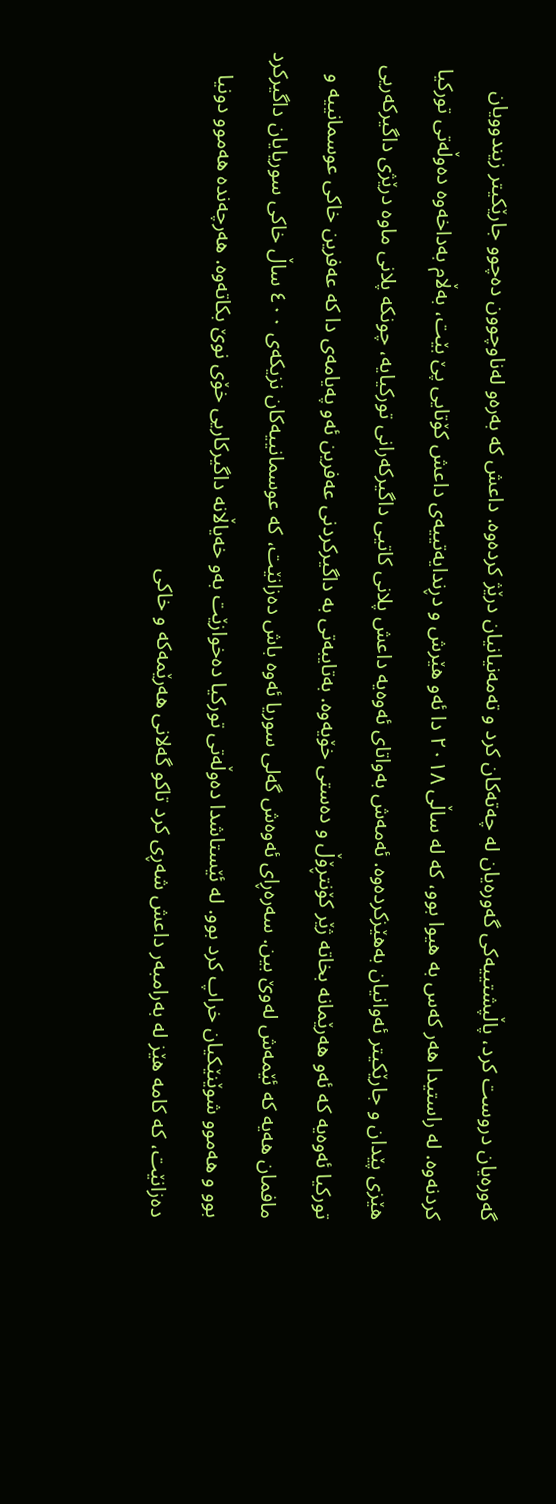گەورەیان دروست کرد، پاڵپشتییەکی گەورەیان لە چەتەکان کرد و تەمەنیانیان درێژ کردەوە. داعش کە بەرەو لەناوچوون دەچوو جارێکیتر زیندوویان کردنەوە. لە راستیدا هەر کەس بە هیوا بوو، کە لە ساڵی ٢٠١٨ دا ئەو هێرش و دڕندایەتییەی داعش کۆتایی پێ بێت، بەڵام بەداخەوە دەوڵەتی تورکیا هێزی پێدان و جارێکیتر ئەوانیان بەهێزکردەوە. ئەمەش بەواتای ئەوەیە داعش پلانی کاتیی داگیرکەرانی تورکیایە، چونکە پلانی ماوە درێژی داگیرکەریی تورکیا ئەوەیە کە ئەو هەرێمانە بخاتە ژێر کۆنتڕۆڵ و دەستی خۆیەوە. بەتایبەتی بە داگیرکردنی عەفرین ئەو پەیامەی دا کە عەفرین خاکی عوسمانییە و مافمان هەیە کە ئێمەش لەوێ بین. سەرەڕای ئەوەش گەلی سوریا ئەوە باش دەزانێت، کە عوسمانییەکان نزیکەی ٤٠٠ ساڵ خاکی سوریایان داگیرکرد بوو و هەموو شوێنێکیان خراپ کرد بوو. لە ئێستاشدا دەوڵەتی تورکیا دەخوازێت بەو خەیاڵانە داگیرکاریی خۆی نوێ بکاتەوە. هەرچەندە هەموو دونیا دەزانێت، کە کامە هێز لە بەرامبەر داعش شەڕی کرد تاکو گەلانی هەرێمەکە و خاکی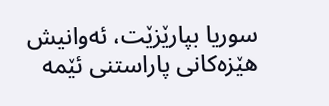سوریا بپارێزێت، ئەوانیش هێزەکانی پاراستنی ئێمە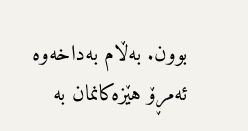بوون. بەڵام بەداخەوە ئەمڕۆ هێزەکانمان بە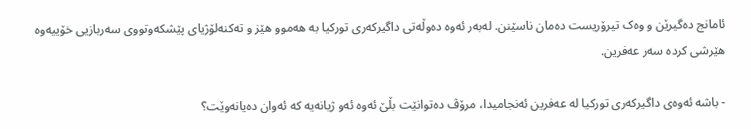ئامانج دەگیرێن و وەک تیرۆریست دەمان ناسێنن. لەبەر ئەوە دەوڵەتی داگیرکەری تورکیا بە هەموو هێز و تەکنەلۆژیای پێشکەوتووی سەربازیى خۆییەوە هێرشی کردە سەر عەفرین.

- باشە ئەوەی داگیرکەری تورکیا لە عەفرین ئەنجامیدا، مرۆڤ دەتوانێت بڵێ ئەوە ئەو ژیانەیە کە ئەوان دەیانەوێت؟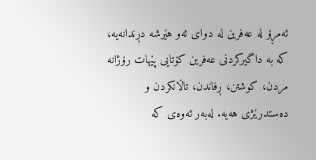ئەمڕۆ لە عەفرین لە دوای ئەو هێرشە دڕندانەیە، کە بە داگیرکردنی عەفرین کۆتایی پێهات رۆژانە مردن، کوشتن، ڕفاندن، تاڵانکردن و دەستدرێژی هەیە. لەبەر ئەوەی کە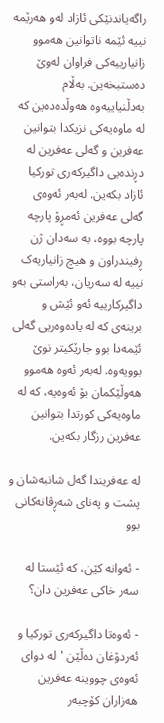راگەیاندنێکی ئازاد لەو هەرێمە نییە ئێمە ناتوانین هەموو زانیارییەکی فراوان لەوێ دەستبخەین. بەڵام بەدڵنیاییەوە هەوڵدەدەین کە لە ماوەیەکی نزیکدا بتوانین عەفرین و گەلی عەفرین لە دڕندەیی داگیرکەری تورکیا ئازاد بکەین. لەبەر ئەوەی گەلی عەفرین ئەمڕۆ پارچە پارچە بووە، بە سەدان ژن ڕفیندراون و هیچ زانیاریەک نییە لە سەریان، بەراستی بەو داگیرکارییە ئەو ئێش و برینەی کە لە یادەوەریی گەلی ئێمەدا بوو جارێکیتر نوێ بوویەوە. لەبەر ئەوە هەموو هەوڵێکمان بۆ ئەوەیە، کە لە ماوەیەکی کورتدا بتوانین عەفرین رزگار بکەین.

لە عەفریندا گەل شانبەشان و پشت و پەنای شەڕڤانەکانی بوو

- ئەوانە کێن، کە ئێستا لە سەر خاکی عەفرین دان؟

- ئەوەتا داگیرکەری تورکیا و ئەردۆغان دەڵێن 'لە دوای ئەوەی چووینە عەفرین هەزاران کۆچبەر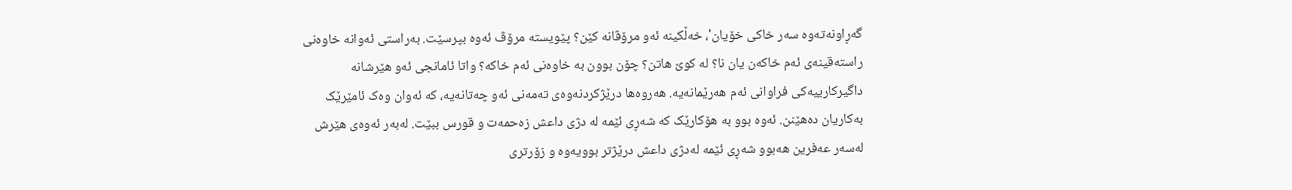گەڕاونەتەوە سەر خاکی خۆیان'، خەڵکینە ئەو مرۆڤانە کێن؟ پێویستە مرۆڤ ئەوە بپرسێت. بەراستی ئەوانە خاوەنی راستەقینەی ئەم خاکەن یان نا؟ لە کوێ هاتن؟ چۆن بوون بە خاوەنی ئەم خاکە؟ واتا ئامانجی ئەو هێرشانە داگیرکارییەکی فراوانی ئەم هەرێمانەیە. هەروەها درێژکردنەوەی تەمەنی ئەو چەتانەیە، کە ئەوان وەک ئامێرێک بەکاریان دەهێنن. ئەوە بوو بە هۆکارێک کە شەڕی ئێمە لە دژی داعش زەحمەت و قورس ببێت. لەبەر ئەوەی هێرش لەسەر عەفرین هەبوو شەڕی ئێمە لەدژی داعش درێژتر بوویەوە و زۆرتری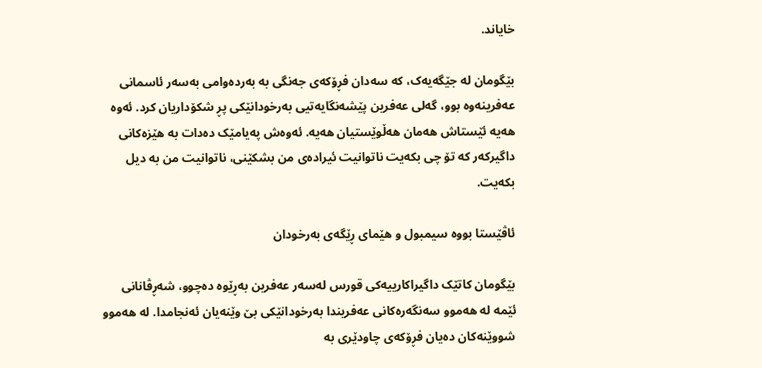خایاند.

بێگومان لە جێگەیەک، کە سەدان فڕۆکەی جەنگی بە بەردەوامی بەسەر ئاسمانی عەفرینەوە بوو، گەلی عەفرین پێشەنگایەتیی بەرخودانێکی پڕ شکۆداریان کرد. ئەوە هەیە ئێستاش هەمان هەڵوێستیان هەیە. ئەوەش پەیامێک دەدات بە هێزەکانی داگیرکەر کە تۆ چی بکەیت ناتوانیت ئیرادەی من بشکێنی، ناتوانیت من بە دیل بکەیت.

ئاڤێستا بووە سیمبول و هێمای ڕێگەی بەرخودان

بێگومان کاتێک داگیراکارییەکی قورس لەسەر عەفرین بەڕێوە دەچوو، شەڕڤانانی ئێمە لە هەموو سەنگەرەکانی عەفریندا بەرخودانێکی بێ وێنەیان ئەنجامدا. لە هەموو شووێنەکان دەیان فڕۆکەی چاودێری بە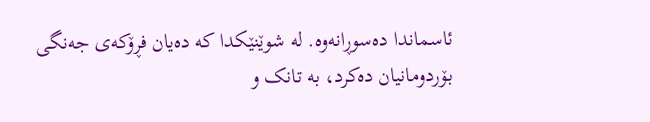ئاسماندا دەسوڕانەوە. لە شوێنێکدا کە دەیان فڕۆکەی جەنگی بۆردومانیان دەکرد، بە تانک و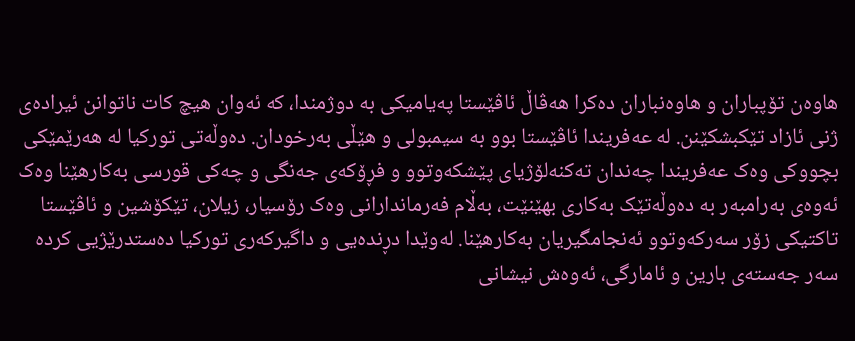هاوەن تۆپباران و هاوەنباران دەکرا هەڤاڵ ئاڤێستا پەیامیکی بە دوژمندا، کە ئەوان هیچ کات ناتوانن ئیرادەی ژنی ئازاد تێکبشکێنن. لە عەفریندا ئاڤێستا بوو بە سیمبولی و هێڵی بەرخودان. دەوڵەتی تورکیا لە هەرێمێکی بچووکی وەک عەفریندا چەندان تەکنەلۆژیای پێشکەوتوو و فڕۆکەی جەنگی و چەکی قورسی بەکارهێنا وەک ئەوەی بەرامبەر بە دەوڵەتێک بەکاری بهێنێت، بەڵام فەرماندارانی وەک رۆسیار، زیلان، تێکۆشین و ئاڤێستا تاکتیکی زۆر سەرکەوتوو ئەنجامگیریان بەکارهێنا. لەوێدا دڕندەیی و داگیرکەری تورکیا دەستدرێژیی کردە سەر جەستەی بارین و ئامارگی، ئەوەش نیشانى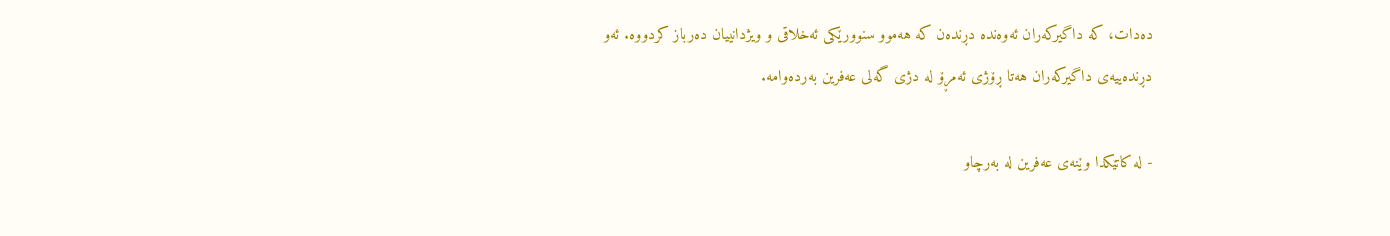دەدات، کە داگیرکەران ئەوەندە دڕندەن کە هەموو سنوورێکی ئەخلاقی و ویژدانییان دەرباز کردووە. ئەو دڕندەییەی داگیرکەران هەتا ڕۆژی ئەمڕۆ لە دژی گەلی عەفرین بەردەوامە.

- لە کاتێکدا وێنەی عەفرین لە بەرچاو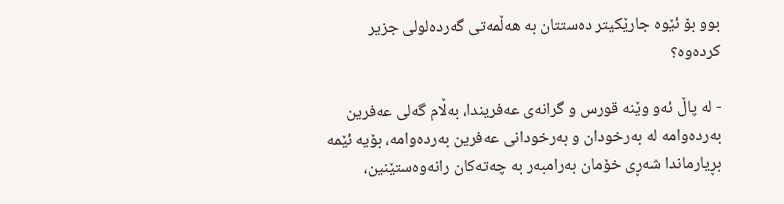بوو بۆ ئێوە جارێکیتر دەستتان بە هەڵمەتی گەردەلولی جزیر کردەوە؟

- لە پاڵ ئەو وێنە قورس و گرانەی عەفریندا، بەڵام گەلی عەفرین بەردەوامە لە بەرخودان و بەرخودانى عەفرین بەردەوامە، بۆیە ئێمە بڕیارماندا شەڕی خۆمان بەرامبەر بە چەتەکان رانەوەستێنین،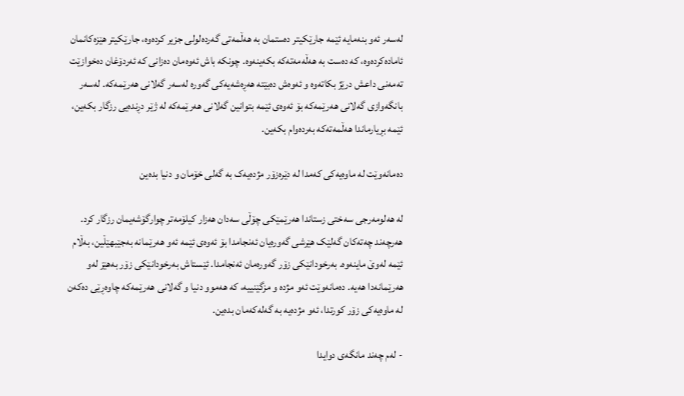لەسەر ئەو بنەمایە ئێمە جارێکیتر دەستمان بە هەڵمەتی گەردەلولی جزیر کردەوە، جارێکیتر هێزەکانمان ئامادەکردەوە، کە دەست بە هەڵەمەتەکە بکەینەوە. چونکە باش ئەوەمان دەزانی کە ئەردۆغان دەخوازێت تەمەنی داعش درێژ بکاتەوە و ئەوەش دەبێتە هەڕەشەیەکی گەورە لەسەر گەلانی هەرێمەکە. لەسەر بانگەوازی گەلانی هەرێمەکە بۆ ئەوەی ئێمە بتوانین گەلانی هەرێمەکە لە ژێر دڕندەیی رزگار بکەین، ئێمە بڕیارماندا هەڵمەتەکە بەردەوام بکەین.

دەمانەوێت لە ماوەیەکی کەمدا لە دێرەزۆر مژدەیەک بە گەلی خۆمان و دنیا بدەین

لە هەلومەرجی سەختی زستاندا هەرێمێکی چۆڵی سەدان هەزار کیلۆمەتر چوارگۆشەیمان رزگار کرد. هەرچەند چەتەکان گەلێک هێرشی گەورەیان ئەنجامدا بۆ ئەوەی ئێمە ئەو هەرێمانە بەجێبهێڵین، بەڵام ئێمە لەوێ ماینەوە. بەرخودانێکی زۆر گەورەمان ئەنجامدا. ئێستاش بەرخودانێکى زۆر بەهێز لەو هەرێمانەدا هەیە. دەمانەوێت ئەو مژدە و مزگێنییە، کە هەموو دنیا و گەلانی هەرێمەکە چاوەڕێی دەکەن لە ماوەیەکی زۆر کورتدا، ئەو مژدەیە بە گەلەکەمان بدەین.

- لەم چەند مانگەى دوایدا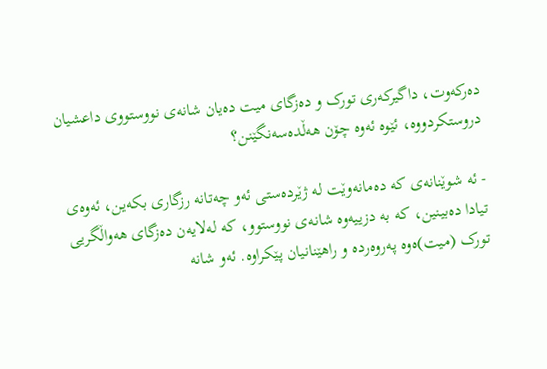دەرکەوت، داگیرکەری تورک و دەزگای میت دەیان شانەى نووستووی داعشیان دروستکردووە، ئێوە ئەوە چۆن هەڵدەسەنگێنن؟

- ئە شوێنانەی کە دەمانەوێت لە ژێردەستی ئەو چەتانە رزگاری بکەین، ئەوەى تیادا دەبینین، کە بە دزییەوە شانەى نووستوو، کە لەلایەن دەزگاى هەواڵگریى تورک (میت)ەوە پەروەردە و راهێنانیان پێکراوە. ئەو شانە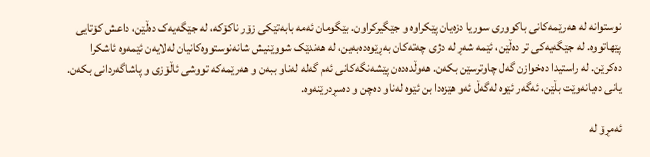نوستوانە لە هەرێمەکانی باکووری سوریا دزەیان پێکراوە و جێگیرکراون. بێگومان ئەمە بابەتێکی زۆر ناکۆکە، لە جێگەیەک دەڵێن، داعش کۆتایی پێهاتووە. لە جێگەیەکی تر دەڵێن، ئێمە شەڕ لە دژی چەتەکان بەڕێوەدەبەین، لە هەندێک شووێنیش شانەنوستووەکانیان لەلایەن ئێمەوە ئاشکرا دەکرێن. لە راستیدا دەخوازن گەل چاوترسێن بکەن. هەوڵدەدەن پێشەنگەکانی ئەم گەلە لەناو ببەن و هەرێمەکە تووشی ئاڵۆزی و پاشاگەردانى بکەن. یانى دەیانەوێت بڵێن، ئەگەر ئێوە لەگەڵ ئەو هێزەدا بن ئێوە لەناو دەچن و دەسڕدرێنەوە.

ئەمڕۆ لە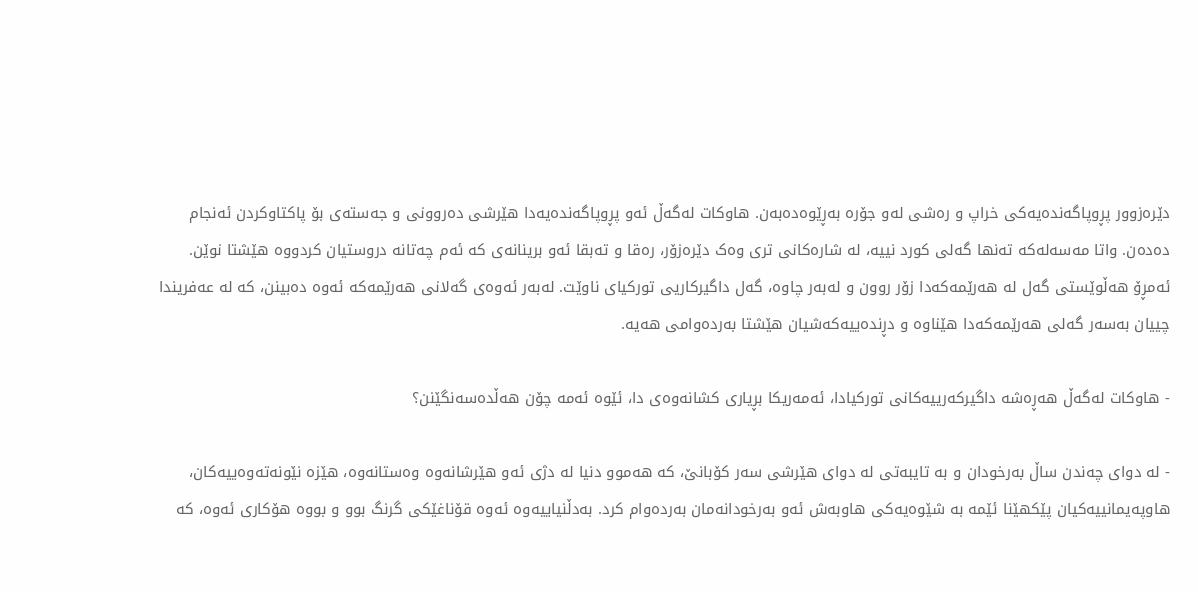دێرەزوور پڕوپاگەندەیەکی خراپ و رەشی لەو جۆرە بەڕێوەدەبەن. هاوکات لەگەڵ ئەو پڕوپاگەندەیەدا هێرشی دەروونی و جەستەى بۆ پاکتاوکردن ئەنجام دەدەن. واتا مەسەلەکە تەنها گەلی کورد نییە، لە شارەکانی تری وەک دێرەزۆر، رەقا و تەبقا ئەو برینانەی کە ئەم چەتانە دروستیان کردووە هێشتا نوێن. ئەمڕۆ هەڵوێستی گەل لە هەرێمەکەدا زۆر روون و لەبەر چاوە، گەل داگیرکاریی تورکیای ناوێت. لەبەر ئەوەی گەلانی هەرێمەکە ئەوە دەبینن، کە لە عەفریندا چییان بەسەر گەلی هەرێمەکەدا هێناوە و دڕندەییەکەشیان هێشتا بەردەوامی هەیە.

- هاوکات لەگەڵ هەڕەشە داگیرکەرییەکانى تورکیادا، ئەمەریکا بڕیاری کشانەوەی دا، ئێوە ئەمە چۆن هەڵدەسەنگێنن؟

- لە دوای چەندن ساڵ بەرخودان و بە تایبەتی لە دوای هێرشی سەر کۆبانێ، کە هەموو دنیا لە دژی ئەو هێرشانەوە وەستانەوە، هێزە نێونەتەوەییەکان، هاوپەیمانییەکیان پێکهێنا ئێمە بە شێوەیەکی هاوبەش ئەو بەرخودانەمان بەردەوام کرد. بەدڵنیاییەوە ئەوە قۆناغێکی گرنگ بوو و بووە هۆکاری ئەوە، کە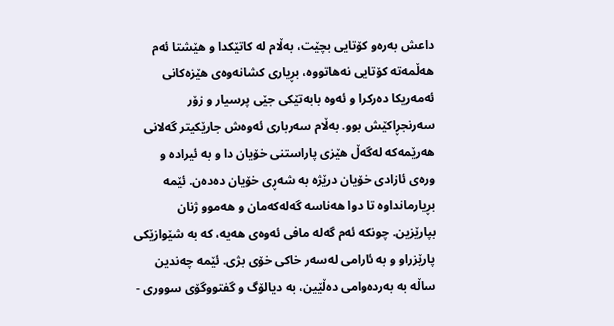داعش بەرەو کۆتایی بچێت، بەڵام لە کاتێکدا و هێشتا ئەم هەڵمەتە کۆتایی نەهاتووە، بڕیاری کشانەوەی هێزەکانی ئەمەریکا دەرکرا و ئەوە بابەتێکی جێی پرسیار و زۆر سەرنجڕاکێش بوو. بەڵام سەرباری ئەوەش جارێکیتر گەلانی هەرێمەکە لەگەڵ هێزی پاراستنی خۆیان دا و بە ئیرادە و ورەی ئازادی خۆیان درێژە بە شەڕی خۆیان دەدەن. ئێمە بڕیارمانداوە تا دوا هەناسە گەلەکەمان و هەموو ژنان بپارێزین. چونکە ئەم گەلە مافی ئەوەی هەیە، کە بە شێوازێکی پارێزراو و بە ئارامی لەسەر خاکی خۆی بژی. ئێمە چەندین ساڵە بە بەردەوامی دەڵێین، بە دیالۆگ و گفتووگۆی سووری -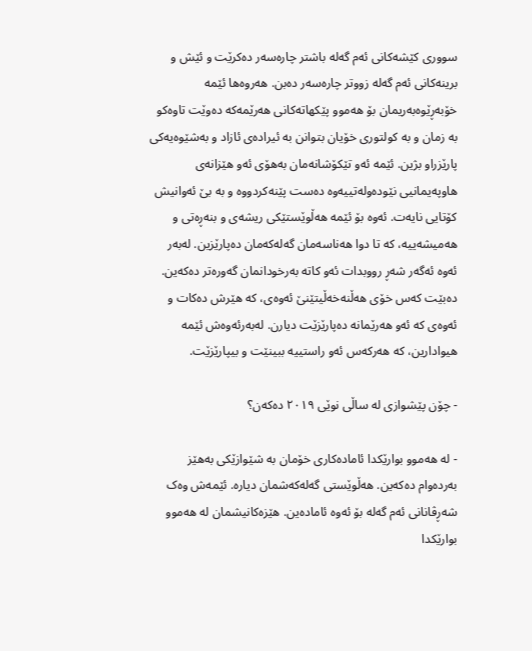سووری کێشەکانی ئەم گەلە باشتر چارەسەر دەکرێت و ئێش و برینەکانی ئەم گەلە زووتر چارەسەر دەبن. هەروەها ئێمە خۆبەڕێوەبەریمان بۆ هەموو پێکهاتەکانی هەرێمەکە دەوێت تاوەکو بە زمان و بە کولتوری خۆیان بتوانن بە ئیرادەی ئازاد و بەشێوەیەکى پارێزراو بژین. ئێمە ئەو تێکۆشانەمان بەهۆی ئەو هێزانەی هاوپەیمانیى نێودەولەتییەوە دەست پێنەکردووە و بە بێ ئەوانیش کۆتایی نایەت. ئەوە بۆ ئێمە هەڵوێستێکی ریشەی و بنەڕەتی و هەمیشەییە، کە تا دوا هەناسەمان گەلەکەمان دەپارێزین. لەبەر ئەوە ئەگەر شەڕ رووبدات ئەو کاتە بەرخودانمان گەورەتر دەکەین. دەبێت کەس خۆی هەڵنەخەڵيتێنێ ئەوەی، کە هێرش دەکات و ئەوەی کە ئەو هەرێمانە دەپارێزێت دیارن. لەبەرئەوەش ئێمە هیوادارین، کە هەرکەس ئەو راستییە ببینێت و بیپارێزێت.

- چۆن پێشوازی لە ساڵی نوێی ٢٠١٩ دەکەن؟

- لە هەموو بوارێکدا ئامادەکاری خۆمان بە شێوازێکی بەهێز بەردەوام دەکەین. هەڵوێستی گەلەکەشمان دیارە. ئێمەش وەک شەڕڤانانی ئەم گەلە بۆ ئەوە ئامادەین. هێزەکانیشمان لە هەموو بوارێکدا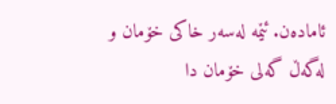ئامادەن. ئێمە لەسەر خاکی خۆمان و لەگەڵ گەلی خۆمان دا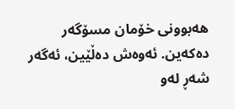هەبوونی خۆمان مسۆگەر دەکەین. ئەوەش دەڵێین، ئەگەر شەڕ لەو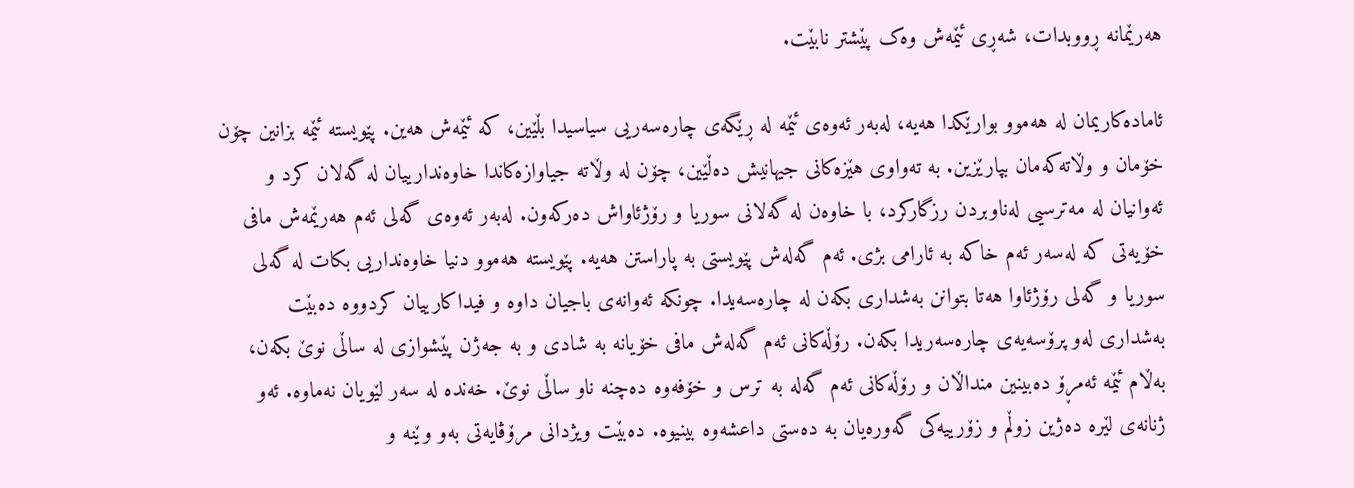هەرێمانە ڕووبدات، شەڕی ئێمەش وەک پێشتر نابێت.

ئامادەکاریمان لە هەموو بوارێکدا هەیە، لەبەر ئەوەی ئێمە لە ڕێگەی چارەسەریی سیاسیدا بڵێین، کە ئێمەش هەین. پێویستە ئێمە بزانین چۆن خۆمان و وڵاتەکەمان بپارێزین. بە تەواوی هێزەکانی جیهانیش دەڵێین، چۆن لە وڵاتە جیاوازەکاندا خاوەندارییان لە گەلان کرد و ئەوانیان لە مەترسیى لەناوبردن رزگارکرد، با خاوەن لە گەلانی سوریا و رۆژئاواش دەرکەون. لەبەر ئەوەی گەلی ئەم هەرێمەش مافی خۆیەتی کە لەسەر ئەم خاکە بە ئارامی بژی. ئەم گەلەش پێویستی بە پاراستن هەیە. پێویستە هەموو دنیا خاوەنداریی بکات لە گەلی سوریا و گەلی رۆژئاوا هەتا بتوانن بەشداری بکەن لە چارەسەیدا. چونکە ئەوانەى باجیان داوە و فیداکارییان کردووە دەبێت بەشداری لەو پرۆسەیەی چارەسەریدا بکەن. رۆڵەکانی ئەم گەلەش مافی خۆیانە بە شادی و بە جەژن پێشوازی لە ساڵی نوێ بکەن، بەڵام ئێمە ئەمڕۆ دەبینین منداڵان و رۆڵەکانى ئەم گەلە بە ترس و خۆفەوە دەچنە ناو ساڵی نوێ. خەندە لە سەر لێویان نەماوە. ئەو ژنانەی لێرە دەژین زوڵم و زۆرییەکی گەورەیان بە دەستی داعشەوە بینیوە. دەبێت ویژدانی مرۆڤایەتی بەو وێنە و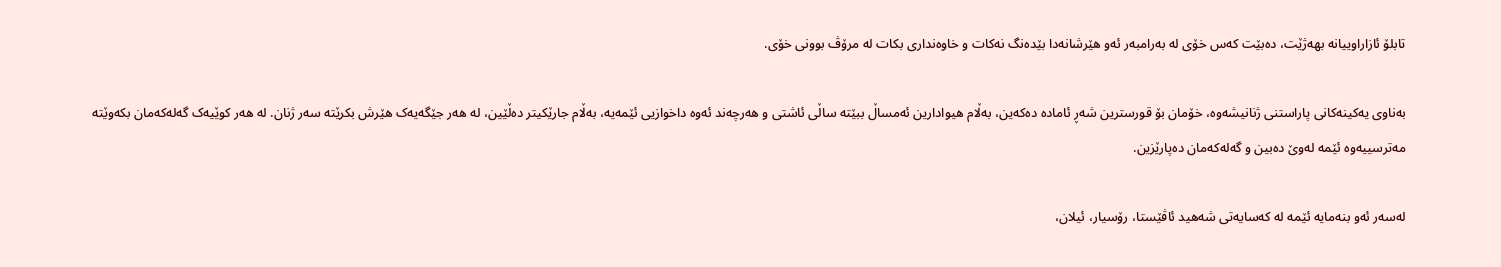تابلۆ ئازاراوییانە بهەژێت، دەبێت کەس خۆی لە بەرامبەر ئەو هێرشانەدا بێدەنگ نەکات و خاوەنداری بکات لە مرۆڤ بوونی خۆی.

بەناوی یەکینەکانی پاراستنی ژنانیشەوە، خۆمان بۆ قورسترین شەڕ ئامادە دەکەین، بەڵام هیوادارین ئەمساڵ ببێتە ساڵی ئاشتی و هەرچەند ئەوە داخوازیی ئێمەیە، بەڵام جارێکیتر دەڵێین، لە هەر جێگەیەک هێرش بکرێتە سەر ژنان. لە هەر کوێیەک گەلەکەمان بکەوێتە مەترسییەوە ئێمە لەوێ دەبین و گەلەکەمان دەپارێزین.

لەسەر ئەو بنەمایە ئێمە لە کەسایەتی شەهید ئاڤێستا، رۆسیار، ئیلان،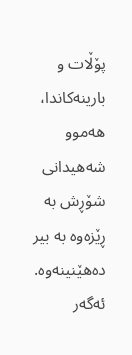پۆڵات و بارینەکاندا، هەموو شەهیدانی شۆڕش بە ڕێزەوە بە بیر دەهێنینەوە. ئەگەر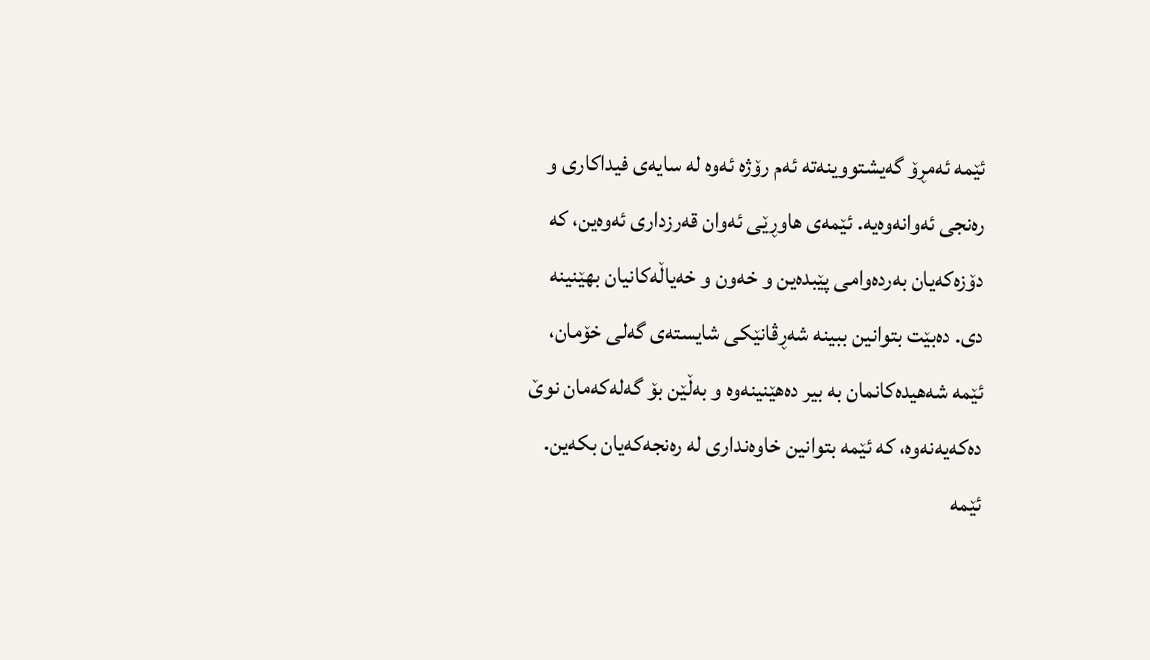ئێمە ئەمڕۆ گەیشتووینەتە ئەم رۆژە ئەوە لە سایەی فیداکاری و رەنجی ئەوانەوەیە. ئێمەی هاوڕێى ئەوان قەرزداری ئەوەین، کە دۆزەکەیان بەردەوامی پێبدەین و خەون و خەیاڵەکانیان بهێنینە دی. دەبێت بتوانین ببینە شەڕڤانێکی شایستەی گەلی خۆمان، ئێمە شەهیدەکانمان بە بیر دەهێنینەوە و بەڵێن بۆ گەلەکەمان نوێ دەکەیەنەوە، کە ئێمە بتوانین خاوەنداری لە رەنجەکەیان بکەین. ئێمە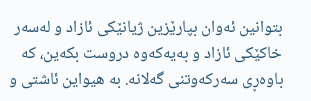بتوانین ئەوان بپارێزین ژیانێکی ئازاد و لەسەر خاکێکی ئازاد و بەیەکەوە دروست بکەین، کە باوەڕی سەرکەوتنی گەلانە. بە هیواین ئاشتی و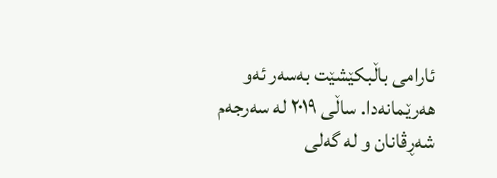ئارامی باڵبکێشێت بەسەر ئەو هەرێمانەدا. ساڵی ٢٠١٩ لە سەرجەم شەڕڤانان و لە گەلی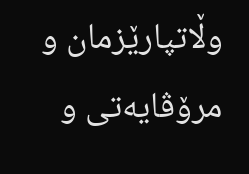وڵاتپارێزمان و مرۆڤایەتی و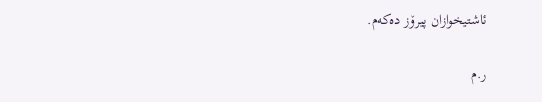ئاشتیخوازان پیرۆز دەکەم.

ر.م